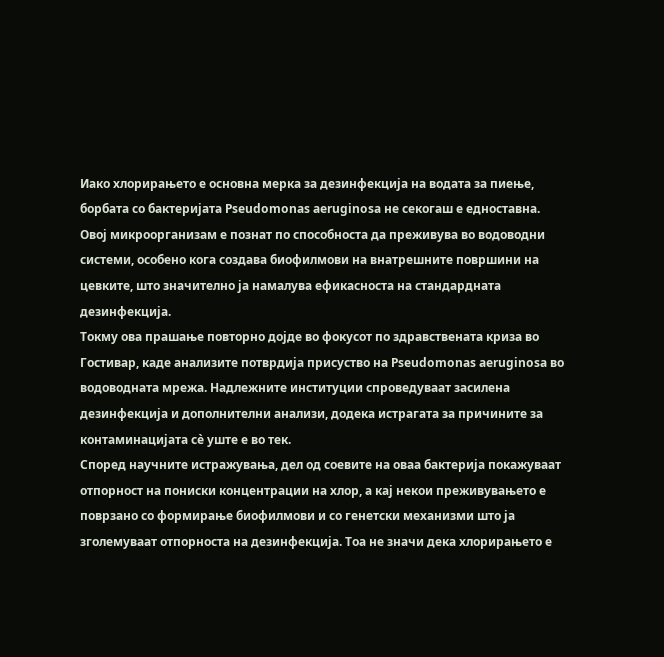Иако хлорирањето е основна мерка за дезинфекција на водата за пиење, борбата со бактеријата Pseudomonas aeruginosa не секогаш е едноставна. Овој микроорганизам е познат по способноста да преживува во водоводни системи, особено кога создава биофилмови на внатрешните површини на цевките, што значително ја намалува ефикасноста на стандардната дезинфекција.
Токму ова прашање повторно дојде во фокусот по здравствената криза во Гостивар, каде анализите потврдија присуство на Pseudomonas aeruginosa во водоводната мрежа. Надлежните институции спроведуваат засилена дезинфекција и дополнителни анализи, додека истрагата за причините за контаминацијата сè уште е во тек.
Според научните истражувања, дел од соевите на оваа бактерија покажуваат отпорност на пониски концентрации на хлор, а кај некои преживувањето е поврзано со формирање биофилмови и со генетски механизми што ја зголемуваат отпорноста на дезинфекција. Тоа не значи дека хлорирањето е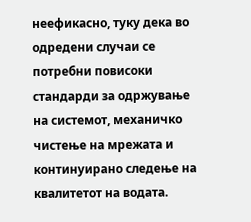неефикасно, туку дека во одредени случаи се потребни повисоки стандарди за одржување на системот, механичко чистење на мрежата и континуирано следење на квалитетот на водата.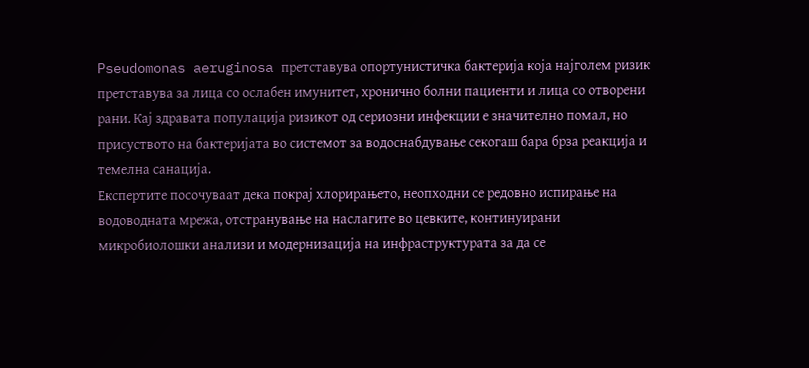Pseudomonas aeruginosa претставува опортунистичка бактерија која најголем ризик претставува за лица со ослабен имунитет, хронично болни пациенти и лица со отворени рани. Кај здравата популација ризикот од сериозни инфекции е значително помал, но присуството на бактеријата во системот за водоснабдување секогаш бара брза реакција и темелна санација.
Експертите посочуваат дека покрај хлорирањето, неопходни се редовно испирање на водоводната мрежа, отстранување на наслагите во цевките, континуирани микробиолошки анализи и модернизација на инфраструктурата за да се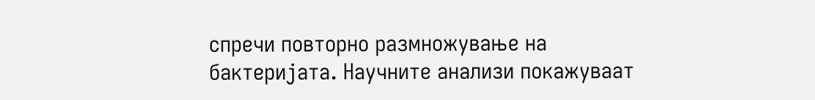спречи повторно размножување на бактеријата. Научните анализи покажуваат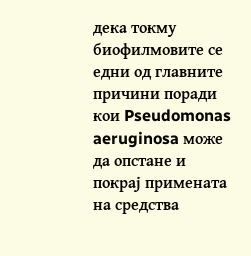дека токму биофилмовите се едни од главните причини поради кои Pseudomonas aeruginosa може да опстане и покрај примената на средства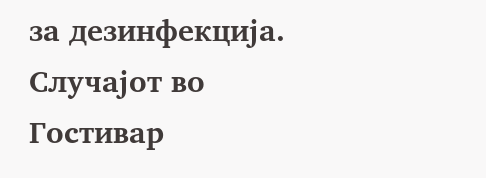за дезинфекција.
Случајот во Гостивар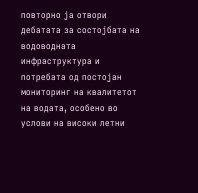повторно ја отвори дебатата за состојбата на водоводната инфраструктура и потребата од постојан мониторинг на квалитетот на водата, особено во услови на високи летни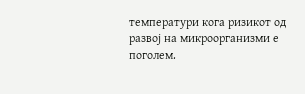температури кога ризикот од развој на микроорганизми е поголем.